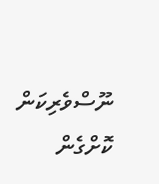ނޫސްވެރިކަން ކޮށްގެން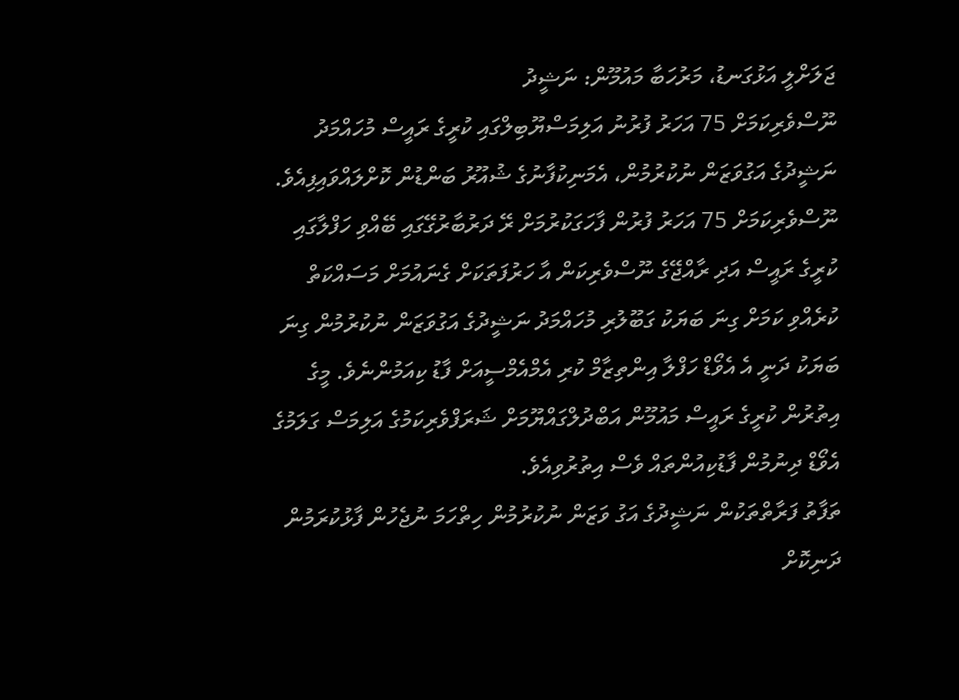ޖަލަށްލީ އަޅުގަނޑު، މަރުހަބާ މައުމޫން: ނަޝީދު
ނޫސްވެރިކަމަށް 75 އަހަރު ފުރުނު އަލިމަސްޔޫބިލްގައި ކުރީގެ ރައީސް މުހައްމަދު ނަޝީދުގެ އަގުވަޒަން ނުކުރުމުން، އެމަނިކުފާނުގެ ޝުއޫރު ބަންޑުން ކޮށްލައްވައިފިއެވެ.
ނޫސްވެރިކަމަށް 75 އަހަރު ފުރުން ފާހަގަކުރުމަށް ރޭ ދަރުބާރުގޭގައި ބޭއްވި ހަފްލާގައި ކުރީގެ ރައީސް އަދި ރާއްޖޭގެ ނޫސްވެރިކަން އާ ހަރުފަތަކަށް ގެނައުމަށް މަސައްކަތް ކުރެއްވި ކަމަށް ގިނަ ބަޔަކު ގަބޫލުރި މުހައްމަދު ނަޝީދުގެ އަގުވަޒަން ނުކުރުމުން ގިނަ ބަޔަކު ދަނީ އެ އެވޯޑް ހަފްލާ އިންތިޒާމް ކުރި އެމްއެމްސީއަށް ފާޑު ކިއަމުންނެވެ. މީގެ އިތުރުން ކުރީގެ ރައީސް މައުމޫން އަބްދުލްގައްޔޫމަށް ޝަރަފްވެރިކަމުގެ އަލިމަސް ގަލަމުގެ އެވޯޑް ދިނުމުން ފާޑުކިއުންތައް ވެސް އިތުރުވިއެވެ.
ތަފާތު ފަރާތްތަކުން ނަޝީދުގެ އަގު ވަޒަން ނުކުރުމުން ހިތްހަމަ ނުޖެހުން ފާޅުކުރަމުން ދަނިކޮށް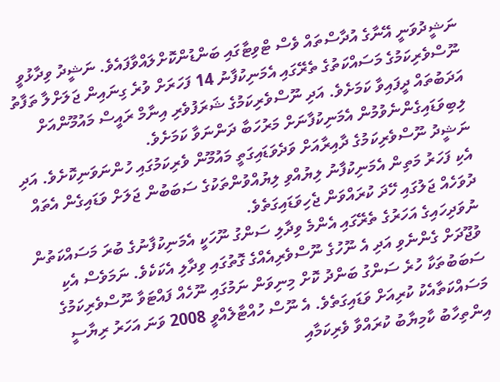ނަޝީދުވަނީ އޭނާގެ އުދާސްތައް ވެސް ޓްވިޓާގައި ބަންޑުންކޮށްލައްވާފައެވެ. ނަޝީދު ވިދާޅުވީ ނޫސްވެރިކަމުގެ މަސައްކަތުގެ ތެރޭގައި އެމަނިކުފާނު 14 ފަހަރަށް ވުރެ ގިނައިން ޖަލަށްލާ ތަފާތު އަދަބުތައް ދީފައިވާ ކަމަށެވެ. އަދި ނޫސްވެރިކަމުގެ ޝަރަފުވެރި އިނާމް ރައީސް މައުމޫންއަށް ލިބިވަޑައިގެންނެވުމުން އެމަނިކުފާނަށް މަރުހަބާ ދަންނަވާ ކަމަށެވެ.
ނަޝީދު ނޫސްވެރިކަމުގެ ދާއިރާއަށް ވަދެވަޑައިގަތީ މައުމޫން ވެރިކަމުގައި ހުންނަވަނިކޮށެވެ. އަދި އެކި ފަހަރު މަތިން އެމަނިކުފާނު ލިޔުއްވި ލިޔުއްވުންތަކުގެ ސަބަބުން ޖަލަށް ވަޑައިގެން އެތައް ދުވަހެއް ޖަލުގައި ހޭދަ ކުރައްވަން ޖެހިވަޑައިގަތެވެ.
ނުވަދިހައިގެ އަހަރުގެ ތެރޭގައި އެންމެ ވިދާލި ސަންގު ނޫހަކީ އެމަނިކުފާނުގެ ބުރަ މަސައްކަތުން ވުޖޫދަށް ގެންނެވި އަދި އެ ނޫހުގެ ނޫސްވެރިއެއްގެ ގޮތުގައި ވިދާލި އެކަކެވެ. ނަމަވެސް އެކި ސަބަބުތަކާ ހުރެ ސަންގު ބަންދު ކޮށް މިނިވަން ނަމުގައި ނޫހެއް ފައްޓަވާ ނޫސްވެރިކަމުގެ މަސައްކަތާއެކު ކުރިއަށް ވަޑައިގަތެވެ. އެ ނޫސް ހުއްޓާލެއްވީ 2008 ވަނަ އަހަރު ރިޔާސީ އިންތިހާބު ކާމިޔާބު ކުރައްވާ ވެރިކަމާއި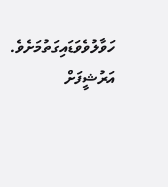ހަވާލުވެވަޑައިގަތުމަށެވެ.
އަރުޝީފަށް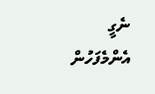ނެގީ
އެންމެފަހުން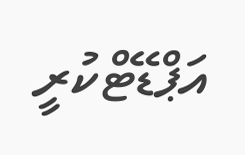އަޕްޑޭޓްކުރީ